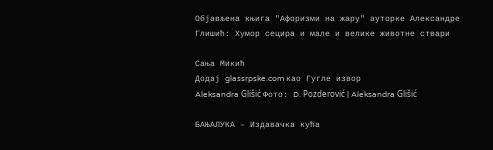Објављена књига "Афоризми на жару" ауторке Александре Глишић: Хумор сецира и мале и велике животне ствари

Сања Микић
Додај glassrpske.com као Гугле извор
Aleksandra Glišić Фото: D. Pozderović | Aleksandra Glišić

БАЊАЛУКА – Издавачка кућа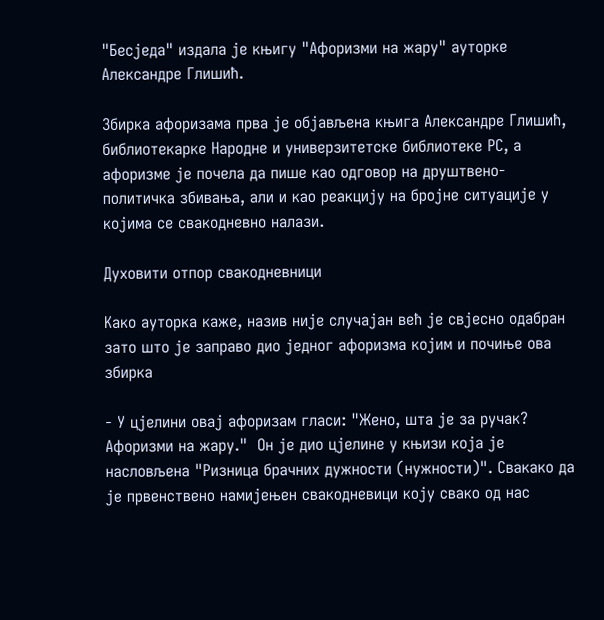"Бесједа" издала је књигу "Афоризми на жару" ауторке Александре Глишић.

Збирка афоризама прва је објављена књига Александре Глишић, библиотекарке Народне и универзитетске библиотеке РС, а афоризме је почела да пише као одговор на друштвено-политичка збивања, али и као реакцију на бројне ситуације у којима се свакодневно налази.

Духовити отпор свакодневници

Како ауторка каже, назив није случајан већ је свјесно одабран зато што је заправо дио једног афоризма којим и почиње ова збирка

- У цјелини овај афоризам гласи: "Жено, шта је за ручак? Афоризми на жару."  Он је дио цјелине у књизи која је насловљена "Ризница брачних дужности (нужности)". Свакако да је првенствено намијењен свакодневици коју свако од нас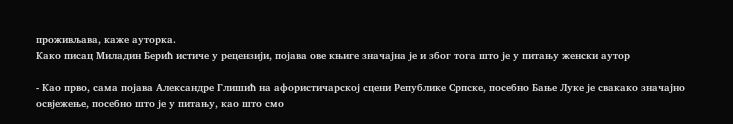проживљава, каже ауторка.
Како писац Миладин Берић истиче у рецензији, појава ове књиге значајна је и због тога што је у питању женски аутор

- Као прво, сама појава Александре Глишић на афористичарској сцени Републике Српске, посебно Бање Луке је свакако значајно освјежење, посебно што је у питању, као што смо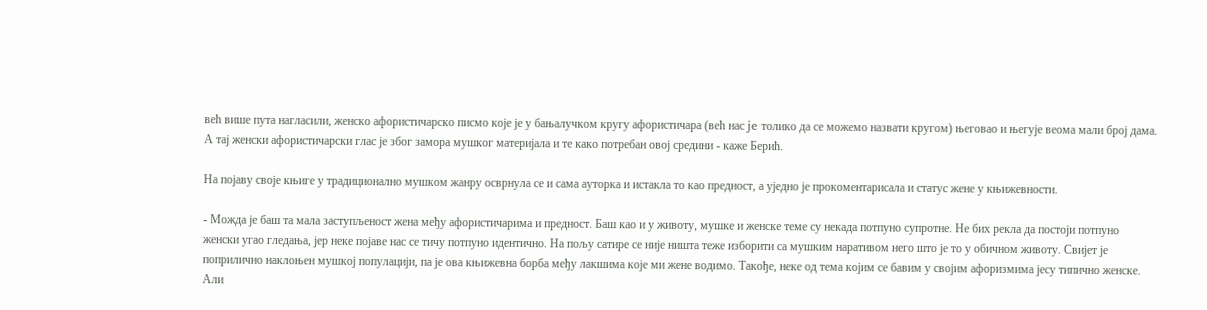већ више пута нагласили, женско афористичарско писмо које је у бањалучком кругу афористичара (већ нас je толико да се можемо назвати кругом) његовао и његује веома мали број дама. А тај женски афористичарски глас је због замора мушког материјала и те како потребан овој средини - каже Берић.

На појаву своје књиге у традиционално мушком жанру осврнула се и сама ауторка и истакла то као предност, а уједно је прокоментарисала и статус жене у књижевности.

- Можда је баш та мала заступљеност жена међу афористичарима и предност. Баш као и у животу, мушке и женске теме су некада потпуно супротне. Не бих рекла да постоји потпуно женски угао гледања, јер неке појаве нас се тичу потпуно идентично. На пољу сатире се није ништа теже изборити са мушким наративом него што је то у обичном животу. Свијет је поприлично наклоњен мушкој популацији, па је ова књижевна борба међу лакшима које ми жене водимо. Такође, неке од тема којим се бавим у својим афоризмима јесу типично женске. Али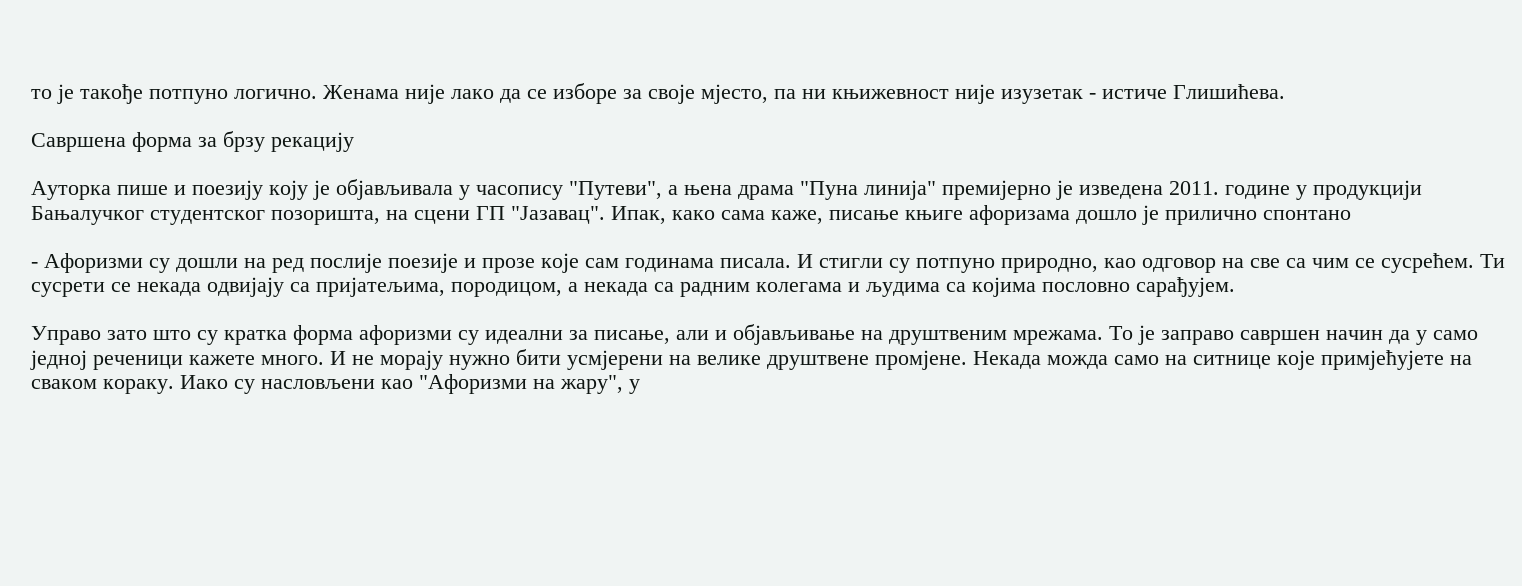то је такође потпуно логично. Женама није лако да се изборе за своје мјесто, па ни књижевност није изузетак - истиче Глишићева.

Савршена форма за брзу рекацију

Ауторка пише и поезију коју је објављивала у часопису "Путеви", а њена драма "Пуна линија" премијерно је изведена 2011. године у продукцији Бањалучког студентског позоришта, на сцени ГП "Јазавац". Ипак, како сама каже, писање књиге афоризама дошло је прилично спонтано

- Афоризми су дошли на ред послије поезије и прозе које сам годинама писала. И стигли су потпуно природно, као одговор на све са чим се сусрећем. Ти сусрети се некада одвијају са пријатељима, породицом, а некада са радним колегама и људима са којима пословно сарађујем.

Управо зато што су кратка форма афоризми су идеални за писање, али и објављивање на друштвеним мрежама. То је заправо савршен начин да у само једној реченици кажете много. И не морају нужно бити усмјерени на велике друштвене промјене. Некада можда само на ситнице које примјећујете на сваком кораку. Иако су насловљени као "Афоризми на жару", у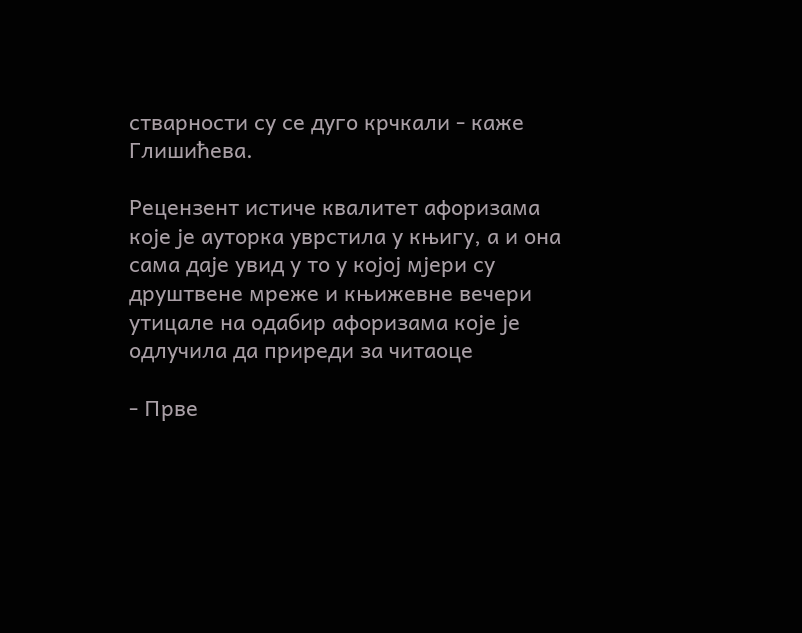стварности су се дуго крчкали - каже Глишићева.

Рецензент истиче квалитет афоризама које је ауторка уврстила у књигу, а и она сама даје увид у то у којој мјери су друштвене мреже и књижевне вечери утицале на одабир афоризама које је одлучила да приреди за читаоце

- Прве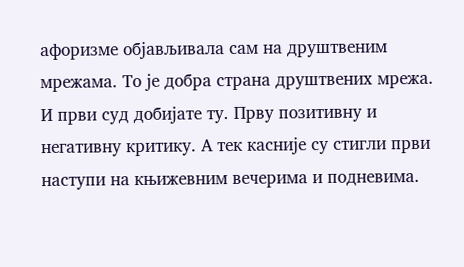афоризме објављивала сам на друштвеним мрежама. То је добра страна друштвених мрежа. И први суд добијате ту. Прву позитивну и негативну критику. А тек касније су стигли први наступи на књижевним вечерима и подневима.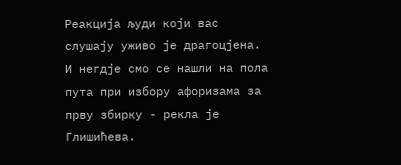Реакција људи који вас слушају уживо је драгоцјена. И негдје смо се нашли на пола пута при избору афоризама за прву збирку - рекла је Глишићева.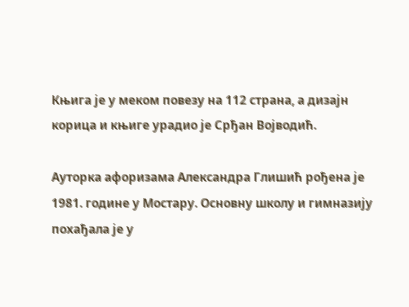Књига је у меком повезу на 112 страна, а дизајн корица и књиге урадио је Срђан Војводић.

Ауторка афоризама Александра Глишић рођена је 1981. године у Мостару. Основну школу и гимназију похађала је у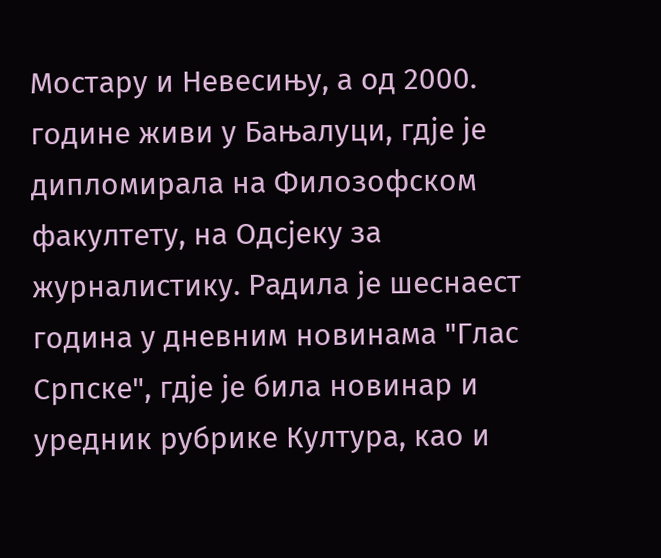Мостару и Невесињу, а од 2000. године живи у Бањалуци, гдје је дипломирала на Филозофском факултету, на Одсјеку за журналистику. Радила је шеснаест година у дневним новинама "Глас Српске", гдје је била новинар и уредник рубрике Култура, као и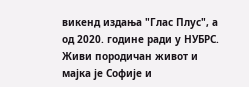викенд издања "Глас Плус", а од 2020. године ради у НУБРС. Живи породичан живот и мајка је Софије и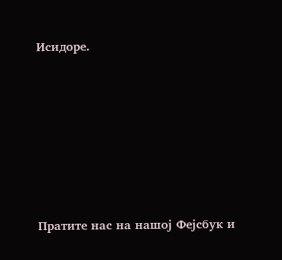Исидоре.







Пратите нас на нашој Фејсбук и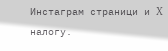Инстаграм страници и X налогу.